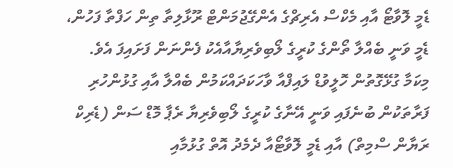ޑެމީ ލޮވާޓޯ އާއި މެކްސް އެރިޗްގެ އެންގޭޖުމަންޓް ރޫޅާލިތާ ތިން ހަފްތާ ފަހުން، ޑެމީ ވަނީ ބެއްލާ ތޯންގެ ކުރީގެ ލޯބިވެރިޔާއާއެކު ފެންނަން ފަށައިފަ އެވެ.
މިކަމާ ގުޅޭގޮތުން ހޮލީވުޑް ލައިފްއާ ވާހަކަދައްކަމުން ބެއްލާ އާއި ގުޅުންހުރި ފަރާތަކުން ބުނެފައި ވަނީ އޭނާގެ ކުރީގެ ލޯބިވެރިޔާ ރެޕާ މޮޑް ސަން (ޑެރިކް ރަޔާން ސްމިތް) އާއި ޑެމީ ލޮވާޓޯއާ ދެމެދު އޮތް ގުޅުމާއި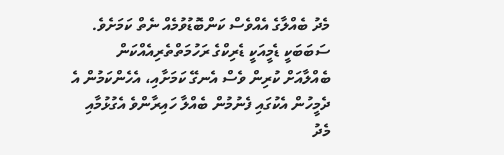މެދު ބެއްލާގެ އެއްވެސް ކަންބޮޑުވުމެއް ނެތް ކަމަށެވެ. ސަބަބަކީ ޑެމީއަކީ ޑެރިކްގެ ރަހުމަތްތެރިއެއްކަން ބެއްލާއަށް ކުރިން ވެސް އެނގޭ ކަމަށާއި، އެހެންކަމުން އެ ދެމީހުން އެކުގައި ފެނުމުން ބެއްލާ ހައިރާންވެ އެގުޅުމާއި މެދު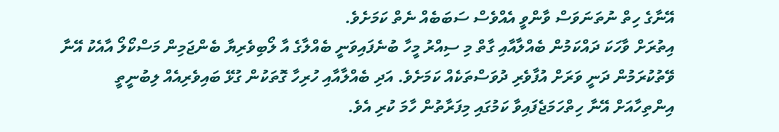އޭނާގެ ހިތް ނުތަނަވަސް ވާންވީ އެއްވެސް ސަބަބެއް ނެތް ކަމަށެވެ.
އިތުރަށް ވާހަކަ ދައްކަމުން ބެއްލާއާއި ގާތް މި ސިއްރު މީހާ ބުނެފައިވަނީ ބެއްލާގެ އާ ލޯބިވެރިޔާ ބެންޖަމިން މަސްކޯލޯ އާއެކު އޭނާ ވޭތުކުރަމުން ދަނީ ވަރަށް އުފާވެރި ދުވަސްތަކެއް ކަމަށެވެ. އަދި ބެއްލާއާއި ހުރިހާ ގޮތަކުން ގުޅޭ ބައިވެރިއެއް ލިބުނީތީ އިންތިހާއަށް އޭނާ ހިތްހަމަޖެފައިވާ ކަމުގައި މިފަރާތުން ހާމަ ކުރި އެވެ.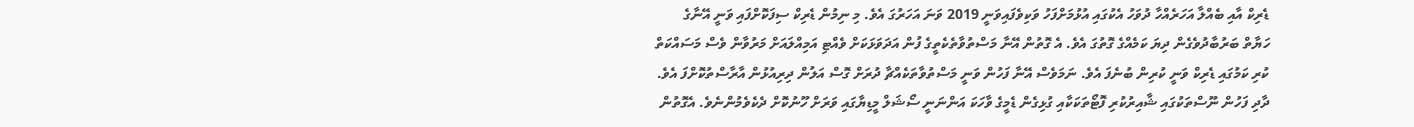ޑެރިކް އާއި ބެއްލާ އަހަރެއްހާ ދުވަހު އެކުގައި އުޅުމަށްފަހު ވަކިވެފައިވަނީ 2019 ވަނަ އަހަރުގަ އެވެ. މި ނިމުން ޑެރިކް ސިފަކޮށްފައި ވަނީ އޭނާގެ ހަޔާތް ބަރުބާދުވެގެން ދިޔަ ކަމެއްގެ ގޮތުގަ އެވެ. އެ ގޮތުން އޭނާ މަސްތުވާތެކެތީގެ ފުން އަދަވަޅަކަށް ވެއްޓި އަމިއްލައަށް މަރުވާން ވެސް މަސައްކަތް ކުރި ކަމުގައި ޑެރިކް ވަނީ ކުރިން ބުނެފަ އެވެ. ނަމަވެސް އޭނާ ފަހުން ވަނީ މަސްތުވާތަކެއްޗާ ދުރަށް ގޮސް އަލުން ދިރިއުޅުން އާރާސްތުކޮށްފަ އެވެ.
ދާދި ފަހުން ނޫސްތަކުގައި ޝާއިރުކުރި ފޮޓޯތަކަކާއި ގުޅިގެން ޑެމީގެ ވާހަކަ އަންނަނީ ސޯޝަލް މީޑިޔާގައި ވަރަށް ހޫނުކޮށް ދެކެވެމުންނެވެ. އެގޮތުން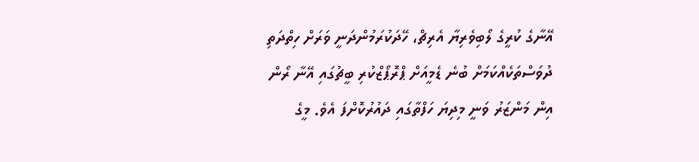އޭނާގެ ކުރީގެ ލޯބިވެރިޔާ އެރިޗް، ހޭދަކުރަމުންދަނީ ވަރަށް ހިތްދަތި ދުވަސްތަކެއްކަމަށް ބުނެ ޑެމީއަށް ޕްރޮޕޯޒްކުރި ބީޗުގައި އޭނާ ރޯން އިން މަންޒަރު ވަނީ މިދިޔަ ހަފްތާގައި ދައުރުކޮށްފަ އެވެ. މީގެ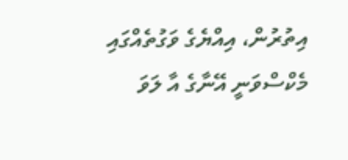އިތުރުން، އިއްޔެގެ ވަގުތެއްގައި މެކްސްވަނީ އޭނާގެ އާ ލަވަ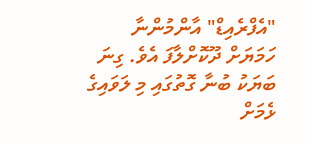"އެފްރެއިޑް" އާންމުންނާ ހަމަޔަށް ދޫކޮށްލާފަ އެވެ. ގިނަ ބަޔަކު ބުނާ ގޮތުގައި މި ލަވައިގެ ޅެމަށް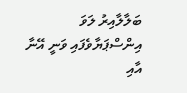ބަލާލާއިރު ލަވަ އިންސްޕަޔާވެފައި ވަނީ އޭނާ އާއި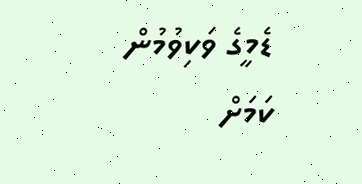ޑެމީގެ ވަކިވުމުން ކަމަށް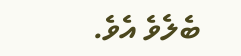ބެލެވެ އެވެ.